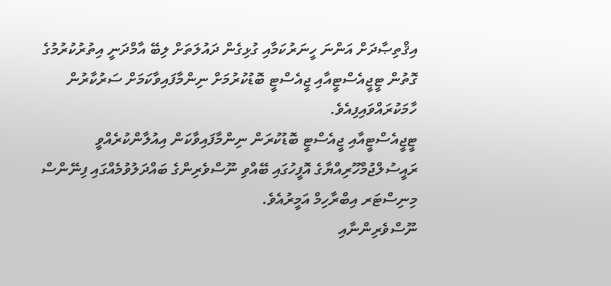އިޤްތިޞާދަށް އަންނަ ހީނަރުކަމާއި ގުޅިގެން ދައުލަތަށް ލިބޭ އާމްދަނީ އިތުރުކުރުމުގެ ގޮތުން ޓީޖީއެސްޓީއާއި ޖީއެސްޓީ ބޮޑުކުރުމަށް ނިންމާފައިވާކަމަށް ސަރުކާރުން ހާމަކުރައްވައިފިއެވެ.
ޓީޖީއެސްޓީއާއި ޖީއެސްޓީ ބޮޑުކުރަން ނިންމާފައިވާކަން އިއުލާންކުރެއްވީ ރައީސުލްޖުމްހޫރިއްޔާގެ އޮފީހުގައި ބޭއްވި ނޫސްވެރިންގެ ބައްދަލުވުމެއްގައި ފިނޭންސް މިނިސްޓަރ އިބްރާހިމް އަމީރުއެވެ.
ނޫސްވެރިންނާއި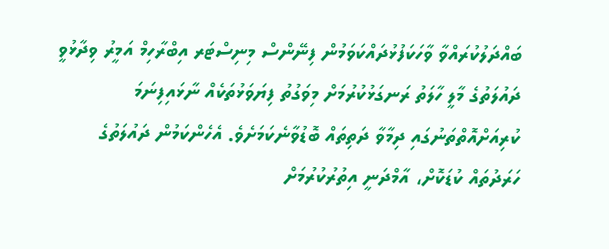ބައްދަލުކުރައްވާ ވާހަކަފުޅުދައްކަވަމުން ފިނޭންސް މިނިސްޓަރ އިބްރާހިމް އަމީރު ވިދާޅުވީ ދައުލަތުގެ މާލީ ހާލަތު ރަނގަޅުކުރުމަށް މިވަގުތު ފިޔަވަޅުތަކެއް ނާޅައިފިނަމަ ކުރިއަށްއޮތްތަނުގައި ދިމާވާ ދަތިތައް ބޮޑުވާނެކަމަށެވެ. އެހެންކަމުން ދައުލަތުގެ ހަރަދުތައް ކުޑަކޮށް، އާމްދަނީ އިތުރުކުރުމަށް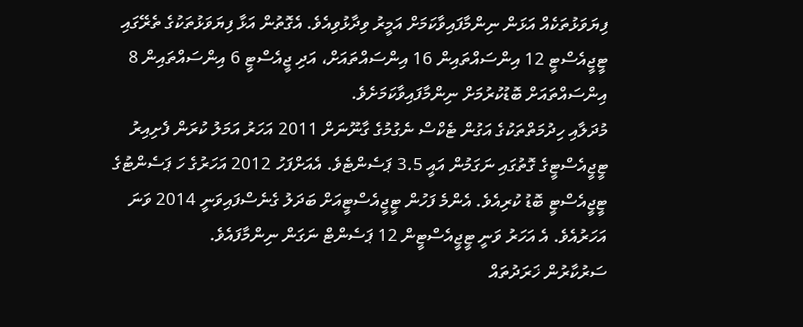ފިޔަވަޅުތަކެއް އަޅަން ނިންމާފައިވާކަމަށް އަމީރު ވިދާޅުވިއެވެ. އެގޮތުން އަޅާ ފިޔަވަޅުތަކުގެ ތެރޭގައި ޓީޖީއެސްޓީ 12 އިންސައްތައިން 16 އިންސައްތައަށް، އަދި ޖީއެސްޓީ 6 އިންސައްތައިން 8 އިންސައްތައަށް ބޮޑުކުރުމަށް ނިންމާފައިވާކަމަށެވެ.
މުދަލާއި ހިދުމަތްތަކުގެ އަގުން ޓެކްސް ނެގުމުގެ ގާނޫނަށް 2011 އަހަރު އަމަލު ކުރަން ފެށިއިރު ޓީޖީއެސްޓީގެ ގޮތުގައި ނަގަމުން އައީ 3.5 ޕަސެންޓެވެ. އެއަށްފަހު 2012 އަހަރުގެ ހަ ޕަސެންޓުގެ ޓީޖީއެސްޓީ ބޮޑު ކުރިއެވެ. އެންމެ ފަހުން ޓީޖީއެސްޓީއަށް ބަދަލު ގެނެސްފައިވަނީ 2014 ވަނަ އަހަރުއެވެ. އެ އަހަރު ވަނީ ޓީޖީއެސްޓީން 12 ޕަސެންޓް ނަގަން ނިންމާފައެވެ.
ސަރުކާރުން ޚަރަދުތައް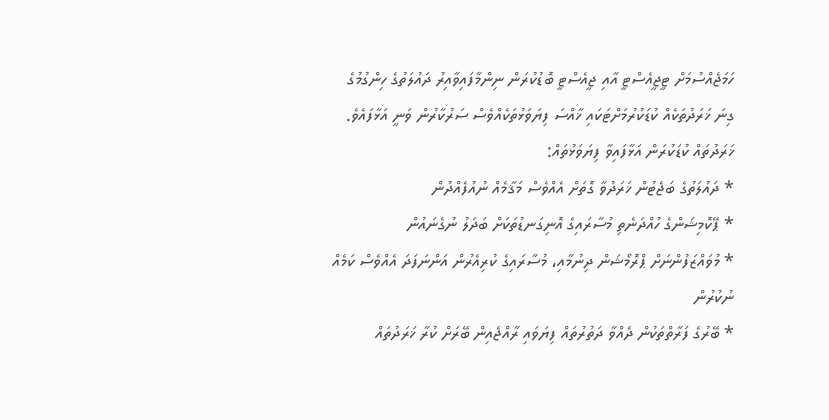ހަމަޖެއްސުމަށް ޓީޖީއެސްޓީ އާއި ޖީއެސްޓީ ބޮޑުކުރަން ނިންމާފައިވާއިރު ދައުލަތުގެ ހިންގުމުގެ ގިނަ ޚަރަދުތަކެއް ކުޑަކުރުމަށްޓަކައި ޚާއްސަ ފިޔަވަޅުތަކެއްވެސް ސަރުކާރުން ވަނީ އަޅާފައެވެ.
ޚަރަދުތައް ކުޑަކުރަން އަޅާފައިވާ ފިޔަވަޅުތައް:
* ދައުލަތުގެ ބަޖެޓުން ޚަރަދުވާ ގޮތަށް އެއްވެސް މަޤާމެއް ނުއުފެއްދުން
* ޕޭކޮމިޝަންގެ ހުއްދަނެތި މުސާރައިގެ އޮނިގަނޑުތަކަށް ބަދަލު ނުގެނައުން
* މުވައްޒަފުންނަށް ޕްރޮމޯޝަން ދިނުމާއި، މުސާރައިގެ ކުރިއެރުން އަންނަފަދަ އެއްވެސް ކަމެއް ނުކުރުން
* ބޭރުގެ ފަރާތްތަކުން ދެއްވާ ދަތުރުތައް ފިޔަވައި ރާއްޖެއިން ބޭރަށް ކުރާ ޚަރަދުތައް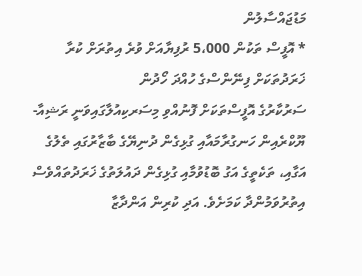މަޑުޖައްސާލުން
* އޮފީސް ތަކުން 5،000 ރުފިޔާއަށް ވުރެ އިތުރަށް ކުރާ ޚަރަދުތަކަށް ފިނޭންސްގެ ހުއްދަ ހޯދުން
ސަރުކާރުގެ އޮފީސްތަކަށް ފޮނުއްވި މިސަރކިއުލާގައިވަނީ ރަޝިއާ-ޔޫކްރެއިން ހަނގުރާމައާއި ގުޅިގެން ދުނިޔޭގެ ބާޒާރުގައި ތެލުގެ އަގާއި، ތަކެތީގެ އަގު ބޮޑުވުމާއި ގުޅިގެން ދައުލަތުގެ ޚަރަދުތައްވެސް އިތުރުވަމުންދާ ކަމަށެވެ. އަދި ކުރިން އަންދާޒާ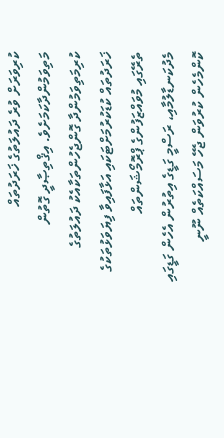ކުރިވަރަށް ވުރެ ދައުލަތުގެ ޚަރަދުތައް މަތިވަމުންދާކަމަށެވެ. އިޤްތިޞާދީ ގޮތުން ކުރިމަތިވަމުންދާ ގޮންޖެހުންތަކާއެކު ދައުލަތުގެ ޚަރަދުތައް ކުޑަކުރުމަށްޓަކައި އަޅާފައިވާ ފިޔަވަޅުތަކުގެ ތެރޭގައި މުވައްޒަފުންގެ ޕްރޮމޯޝަންތައް މެދުކަނޑާލުމާއި، ރަސްމީ ގަޑީގެ އިތުރުން އެހެން ގަޑީގައި ކޮންމެހެން ކުރުވަން ޖެހޭ މަސައްކަތެއް ނޫނީ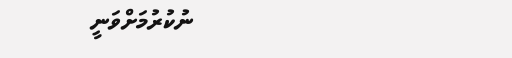ނުކުރުމަށްވަނީ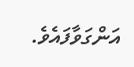އަންގަވާފައެވެ.